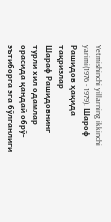Yetmishinchi yillarning ikkinchi yarimi(1976 - 1979). Шароф Рашидов ҳақида тақризлар
Шараф Рашидовнинг турли хил одамлар орасида қандай обрў-эътиборга эга бўлганлиги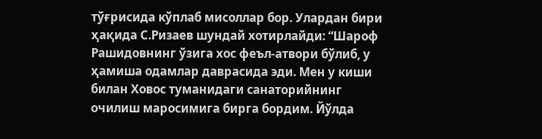тўғрисида кўплаб мисоллар бор. Улардан бири ҳақида С.Ризаев шундай хотирлайди: “Шароф Рашидовнинг ўзига хос феъл-атвори бўлиб, у ҳамиша одамлар даврасида эди. Мен у киши билан Ховос туманидаги санаторийнинг очилиш маросимига бирга бордим. Йўлда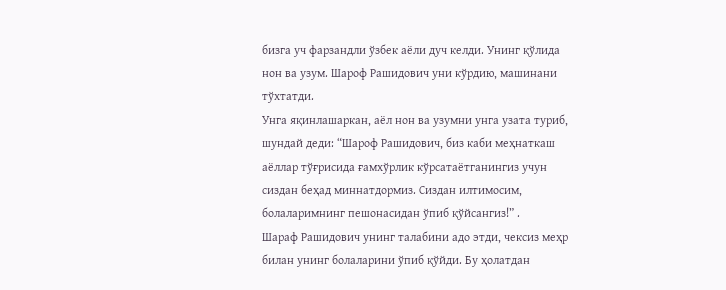бизга уч фарзандли ўзбек аёли дуч келди. Унинг қўлида нон ва узум. Шароф Рашидович уни кўрдию, машинани тўхтатди.
Унга яқинлашаркан, аёл нон ва узумни унга узата туриб, шундай деди: “Шароф Рашидович, биз каби меҳнаткаш аёллар тўғрисида ғамхўрлик кўрсатаётганингиз учун сиздан беҳад миннатдормиз. Сиздан илтимосим, болаларимнинг пешонасидан ўпиб қўйсангиз!” .
Шараф Рашидович унинг талабини адо этди, чексиз меҳр билан унинг болаларини ўпиб қўйди. Бу ҳолатдан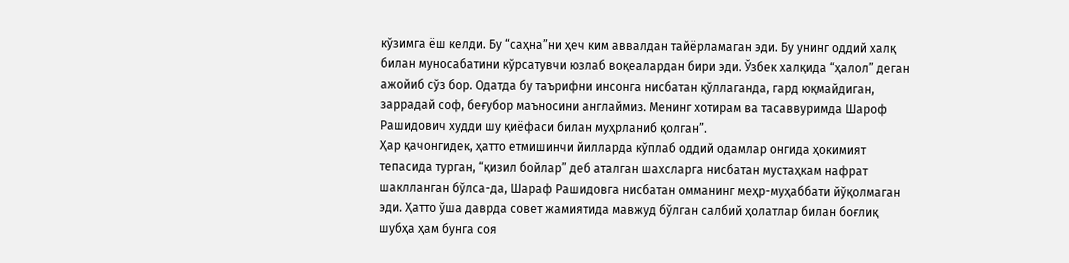кўзимга ёш келди. Бу “саҳна”ни ҳеч ким аввалдан тайёрламаган эди. Бу унинг оддий халқ билан муносабатини кўрсатувчи юзлаб воқеалардан бири эди. Ўзбек халқида “ҳалол” деган ажойиб сўз бор. Одатда бу таърифни инсонга нисбатан қўллаганда, гард юқмайдиган, заррадай соф, беғубор маъносини англаймиз. Менинг хотирам ва тасаввуримда Шароф Рашидович худди шу қиёфаси билан муҳрланиб қолган”.
Ҳар қачонгидек, ҳатто етмишинчи йилларда кўплаб оддий одамлар онгида ҳокимият тепасида турган, “қизил бойлар” деб аталган шахсларга нисбатан мустаҳкам нафрат шаклланган бўлса-да, Шараф Рашидовга нисбатан омманинг меҳр-муҳаббати йўқолмаган эди. Ҳатто ўша даврда совет жамиятида мавжуд бўлган салбий ҳолатлар билан боғлиқ шубҳа ҳам бунга соя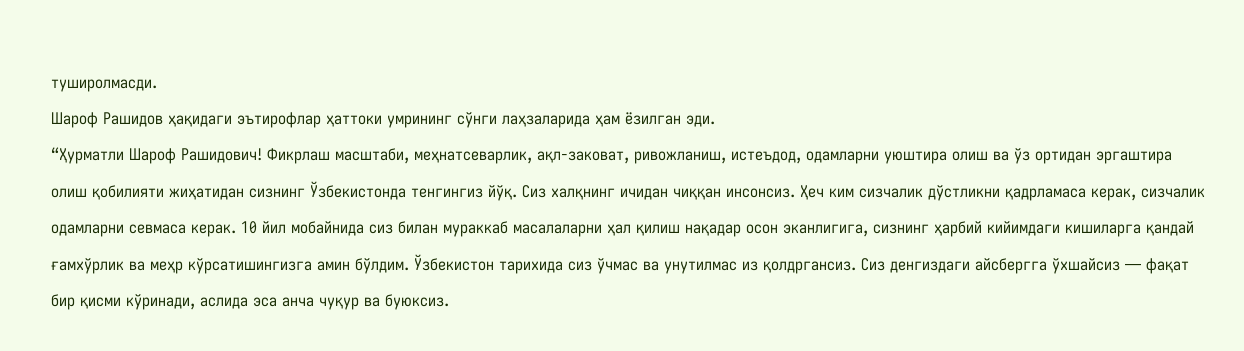туширолмасди.
Шароф Рашидов ҳақидаги эътирофлар ҳаттоки умрининг сўнги лаҳзаларида ҳам ёзилган эди.
“Ҳурматли Шароф Рашидович! Фикрлаш масштаби, меҳнатсеварлик, ақл-заковат, ривожланиш, истеъдод, одамларни уюштира олиш ва ўз ортидан эргаштира олиш қобилияти жиҳатидан сизнинг Ўзбекистонда тенгингиз йўқ. Сиз халқнинг ичидан чиққан инсонсиз. Ҳеч ким сизчалик дўстликни қадрламаса керак, сизчалик одамларни севмаса керак. 10 йил мобайнида сиз билан мураккаб масалаларни ҳал қилиш нақадар осон эканлигига, сизнинг ҳарбий кийимдаги кишиларга қандай ғамхўрлик ва меҳр кўрсатишингизга амин бўлдим. Ўзбекистон тарихида сиз ўчмас ва унутилмас из қолдргансиз. Сиз денгиздаги айсбергга ўхшайсиз — фақат бир қисми кўринади, аслида эса анча чуқур ва буюксиз.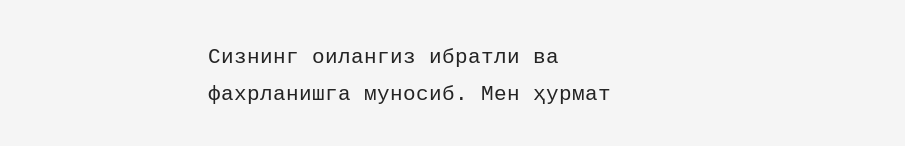Сизнинг оилангиз ибратли ва фахрланишга муносиб. Мен ҳурмат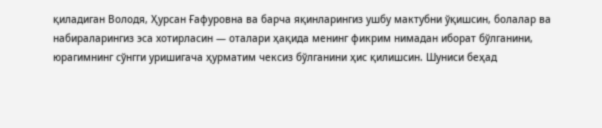қиладиган Володя, Ҳурсан Ғафуровна ва барча яқинларингиз ушбу мактубни ўқишсин, болалар ва набираларингиз эса хотирласин — оталари ҳақида менинг фикрим нимадан иборат бўлганини, юрагимнинг сўнгги уришигача ҳурматим чексиз бўлганини ҳис қилишсин. Шуниси беҳад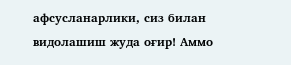афсусланарлики, сиз билан видолашиш жуда оғир! Аммо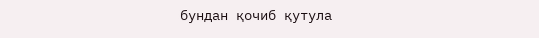бундан қочиб қутула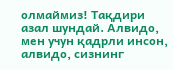олмаймиз! Тақдири азал шундай. Алвидо, мен учун қадрли инсон, алвидо, сизнинг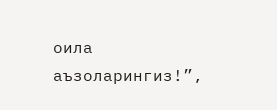оила аъзоларингиз!”,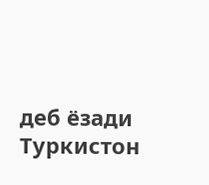деб ёзади Туркистон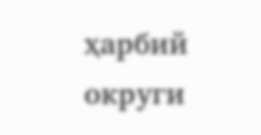ҳарбий округи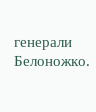генерали Белоножко.